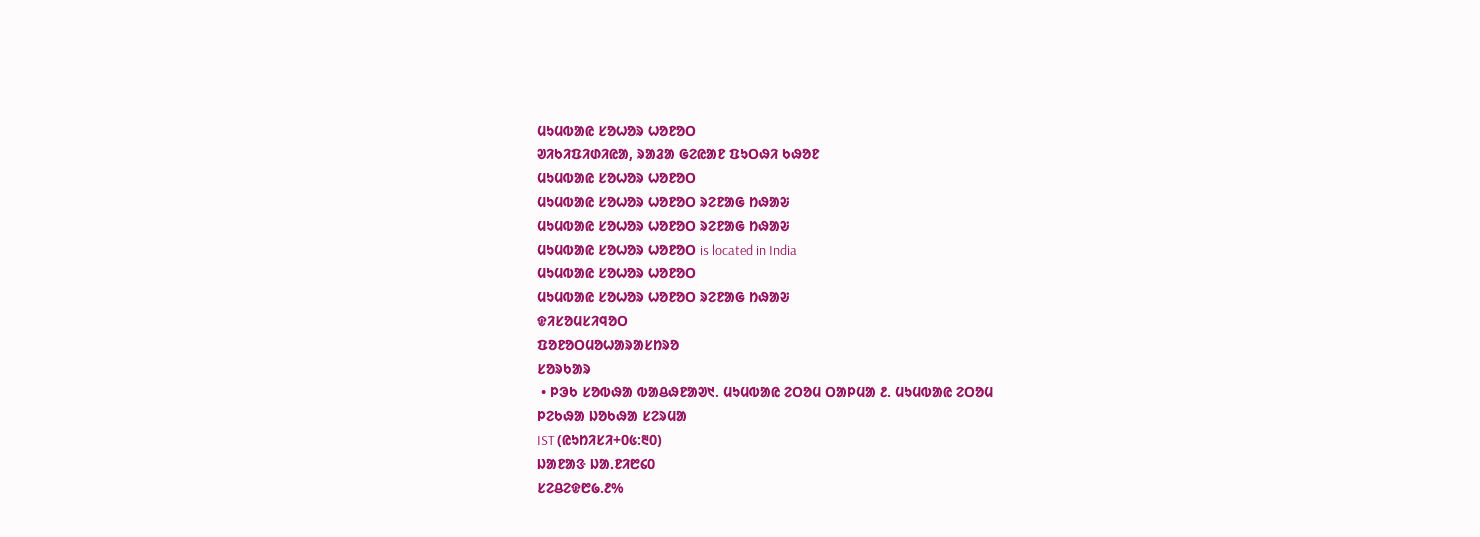ᱢᱩᱢᱵᱟᱭ ᱥᱚᱦᱚᱨ ᱦᱚᱱᱚᱛ
ᱣᱤᱠᱤᱯᱤᱰᱤᱭᱟ, ᱨᱟᱲᱟ ᱜᱮᱭᱟᱱ ᱯᱩᱛᱷᱤ ᱠᱷᱚᱱ
ᱢᱩᱢᱵᱟᱭ ᱥᱚᱦᱚᱨ ᱦᱚᱱᱚᱛ
ᱢᱩᱢᱵᱟᱭ ᱥᱚᱦᱚᱨ ᱦᱚᱱᱚᱛ ᱨᱮᱱᱟᱜ ᱴᱷᱟᱶ
ᱢᱩᱢᱵᱟᱭ ᱥᱚᱦᱚᱨ ᱦᱚᱱᱚᱛ ᱨᱮᱱᱟᱜ ᱴᱷᱟᱶ
ᱢᱩᱢᱵᱟᱭ ᱥᱚᱦᱚᱨ ᱦᱚᱱᱚᱛ is located in India
ᱢᱩᱢᱵᱟᱭ ᱥᱚᱦᱚᱨ ᱦᱚᱱᱚᱛ
ᱢᱩᱢᱵᱟᱭ ᱥᱚᱦᱚᱨ ᱦᱚᱱᱚᱛ ᱨᱮᱱᱟᱜ ᱴᱷᱟᱶ
ᱫᱤᱥᱚᱢᱥᱤᱧᱚᱛ
ᱯᱚᱱᱚᱛᱢᱚᱦᱟᱨᱟᱥᱴᱨᱚ
ᱥᱚᱨᱠᱟᱨ
 • ᱞᱳᱠ ᱥᱚᱵᱷᱟ ᱵᱟᱪᱷᱱᱟᱣ᱑. ᱢᱩᱢᱵᱟᱭ ᱮᱛᱚᱢ ᱛᱟᱞᱢᱟ ᱒. ᱢᱩᱢᱵᱟᱭ ᱮᱛᱚᱢ
ᱞᱮᱠᱷᱟ ᱡᱚᱠᱷᱟ ᱥᱮᱨᱢᱟ
IST (ᱭᱩᱴᱤᱥᱤ+᱐᱕:᱓᱐)
ᱡᱟᱱᱟᱝ ᱡᱟᱹᱱᱤ᱘᱔᱐
ᱥᱮᱪᱮᱫ᱘᱙.᱒%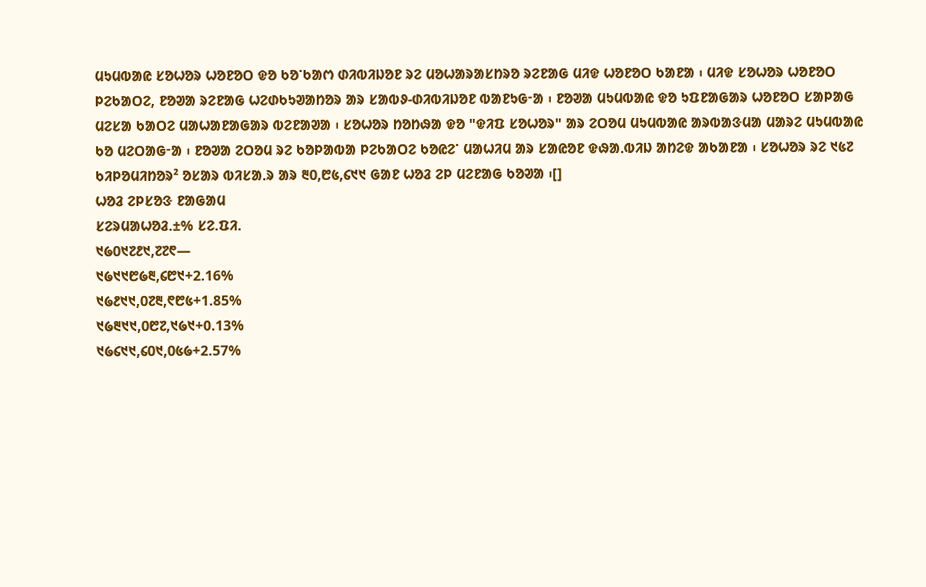ᱢᱩᱢᱵᱟᱭ ᱥᱚᱦᱚᱨ ᱦᱚᱱᱚᱛ ᱫᱚ ᱠᱚᱸᱠᱟᱬ ᱰᱤᱵᱤᱡᱚᱱ ᱨᱮ ᱢᱚᱦᱟᱨᱟᱥᱴᱨᱚ ᱨᱮᱱᱟᱜ ᱢᱤᱫ ᱦᱚᱱᱚᱛ ᱠᱟᱱᱟ ᱾ ᱢᱤᱫ ᱥᱚᱦᱚᱨ ᱦᱚᱱᱚᱛ ᱞᱮᱠᱟᱛᱮ, ᱱᱚᱣᱟ ᱨᱮᱱᱟᱜ ᱦᱮᱰᱠᱩᱣᱟᱴᱚᱨ ᱟᱨ ᱥᱟᱵᱽ-ᱰᱤᱵᱤᱡᱚᱱ ᱵᱟᱱᱩᱜᱼᱟ ᱾ ᱱᱚᱣᱟ ᱢᱩᱢᱵᱟᱭ ᱫᱚ ᱩᱯᱱᱟᱜᱟᱨ ᱦᱚᱱᱚᱛ ᱥᱟᱞᱟᱜ ᱢᱮᱥᱟ ᱠᱟᱛᱮ ᱢᱟᱦᱟᱱᱟᱜᱟᱨ ᱵᱮᱱᱟᱣᱟ ᱾ ᱥᱚᱦᱚᱨ ᱴᱚᱴᱷᱟ ᱫᱚ "ᱫᱤᱯ ᱥᱚᱦᱚᱨ" ᱟᱨ ᱮᱛᱚᱢ ᱢᱩᱢᱵᱟᱭ ᱟᱨᱵᱟᱝᱢᱟ ᱢᱟᱨᱮ ᱢᱩᱢᱵᱟᱭ ᱠᱚ ᱢᱮᱛᱟᱜᱼᱟ ᱾ ᱱᱚᱣᱟ ᱮᱛᱚᱢ ᱨᱮ ᱠᱚᱞᱟᱵᱟ ᱞᱮᱠᱟᱛᱮ ᱠᱚᱭᱮᱸ ᱢᱟᱦᱤᱢ ᱟᱨ ᱥᱟᱭᱚᱱ ᱫᱷᱟᱹᱵᱤᱡ ᱟᱴᱮᱫ ᱟᱠᱟᱱᱟ ᱾ ᱥᱚᱦᱚᱨ ᱨᱮ ᱑᱕᱗ ᱠᱤᱞᱚᱢᱤᱴᱚᱨ² ᱚᱥᱟᱨ ᱵᱤᱥᱟᱹᱨ ᱟᱨ ᱓᱐,᱘᱕,᱔᱑᱑ ᱜᱟᱱ ᱦᱚᱲ ᱮᱞ ᱢᱮᱱᱟᱜ ᱠᱚᱣᱟ ᱾[]
ᱦᱚᱲ ᱮᱞᱥᱚᱝ ᱱᱟᱜᱟᱢ
ᱥᱮᱨᱢᱟᱦᱚᱲ.±% ᱥᱮ.ᱯᱤ.
᱑᱙᱐᱑᱗᱒᱑,᱗᱗᱖—
᱑᱙᱑᱑᱘᱙᱓,᱔᱘᱑+2.16%
᱑᱙᱒᱑᱑,᱐᱗᱓,᱖᱘᱕+1.85%
᱑᱙᱓᱑᱑,᱐᱘᱗,᱑᱙᱑+0.13%
᱑᱙᱔᱑᱑,᱔᱐᱑,᱐᱕᱙+2.57%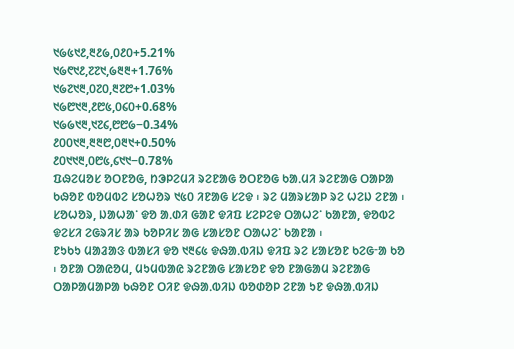᱑᱙᱕᱑᱒,᱓᱒᱙,᱐᱒᱐+5.21%
᱑᱙᱖᱑᱒,᱗᱗᱑,᱙᱓᱓+1.76%
᱑᱙᱗᱑᱓,᱐᱗᱐,᱓᱗᱘+1.03%
᱑᱙᱘᱑᱓,᱒᱘᱕,᱐᱔᱐+0.68%
᱑᱙᱙᱑᱓,᱑᱗᱔,᱘᱘᱙−0.34%
᱒᱐᱐᱑᱓,᱓᱓᱘,᱐᱓᱑+0.50%
᱒᱐᱑᱑᱓,᱐᱘᱕,᱔᱑᱑−0.78%
ᱯᱷᱮᱢᱚᱥ ᱚᱛᱱᱚᱜ, ᱴᱳᱞᱮᱢᱤ ᱨᱮᱱᱟᱜ ᱚᱛᱱᱚᱜ ᱠᱟᱹᱢᱤ ᱨᱮᱱᱟᱜ ᱛᱟᱞᱟ ᱠᱷᱚᱱ ᱵᱚᱢᱵᱮ ᱥᱚᱦᱚᱨ ᱑᱕᱐ ᱤᱱᱟᱜ ᱥᱮᱫ ᱾ ᱨᱮ ᱢᱟᱨᱥᱟᱞ ᱨᱮ ᱦᱮᱡ ᱮᱱᱟ ᱾ ᱥᱚᱦᱚᱨ, ᱡᱟᱦᱟᱸ ᱫᱚ ᱟᱹᱰᱤ ᱜᱟᱱ ᱫᱤᱯ ᱥᱮᱞᱮᱫ ᱛᱟᱦᱮᱸ ᱠᱟᱱᱟ, ᱫᱚᱵᱮ ᱫᱮᱥᱤ ᱮᱜᱨᱤᱥ ᱟᱨ ᱠᱚᱞᱤᱥ ᱟᱜ ᱥᱟᱥᱚᱱ ᱛᱟᱦᱮᱸ ᱠᱟᱱᱟ ᱾
ᱱᱩᱠᱩ ᱢᱟᱲᱟᱝ ᱵᱟᱥᱤ ᱫᱚ ᱑᱓᱔᱕ ᱫᱷᱟᱹᱵᱤᱡ ᱫᱤᱯ ᱨᱮ ᱥᱟᱥᱚᱱ ᱠᱮᱜᱼᱟ ᱠᱚ ᱾ ᱚᱱᱟ ᱛᱟᱭᱚᱢ, ᱢᱩᱢᱵᱟᱭ ᱨᱮᱱᱟᱜ ᱥᱟᱥᱚᱱ ᱫᱚ ᱱᱟᱜᱟᱢ ᱨᱮᱱᱟᱜ ᱛᱟᱞᱟᱢᱟᱞᱟ ᱠᱷᱚᱱ ᱛᱤᱱ ᱫᱷᱟᱹᱵᱤᱡ ᱵᱚᱰᱚᱞ ᱮᱱᱟ ᱩᱱ ᱫᱷᱟᱹᱵᱤᱡ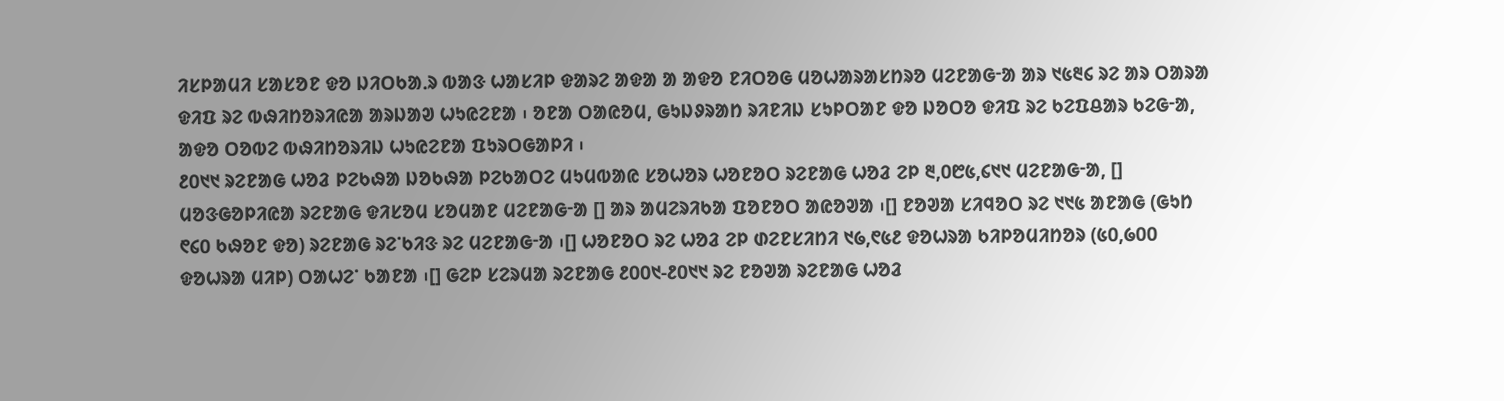ᱤᱥᱞᱟᱢᱤ ᱥᱟᱥᱚᱱ ᱫᱚ ᱡᱤᱛᱠᱟᱹᱨ ᱵᱟᱝ ᱦᱟᱥᱤᱞ ᱫᱟᱨᱮ ᱟᱫᱟ ᱟ ᱟᱫᱚ ᱱᱤᱛᱚᱜ ᱢᱚᱦᱟᱨᱟᱥᱴᱨᱚ ᱢᱮᱱᱟᱜᱼᱟ ᱟᱨ ᱑᱕᱓᱔ ᱨᱮ ᱟᱨ ᱛᱟᱨᱟ ᱫᱤᱯ ᱨᱮ ᱵᱷᱤᱴᱚᱨᱤᱭᱟ ᱟᱨᱡᱟᱣ ᱦᱩᱭᱮᱱᱟ ᱾ ᱚᱱᱟ ᱛᱟᱭᱚᱢ, ᱜᱩᱡᱽᱨᱟᱴ ᱨᱤᱱᱤᱡ ᱥᱩᱞᱛᱟᱱ ᱫᱚ ᱡᱚᱛᱚ ᱫᱤᱯ ᱨᱮ ᱠᱮᱯᱪᱟᱨ ᱠᱮᱜᱼᱟ, ᱟᱫᱚ ᱛᱚᱵᱮ ᱵᱷᱤᱴᱚᱨᱤᱡ ᱦᱩᱭᱮᱱᱟ ᱯᱩᱨᱛᱜᱟᱞᱤ ᱾
᱒᱐᱑᱑ ᱨᱮᱱᱟᱜ ᱦᱚᱲ ᱞᱮᱠᱷᱟ ᱡᱚᱠᱷᱟ ᱞᱮᱠᱟᱛᱮ ᱢᱩᱢᱵᱟᱭ ᱥᱚᱦᱚᱨ ᱦᱚᱱᱚᱛ ᱨᱮᱱᱟᱜ ᱦᱚᱲ ᱮᱞ ᱓,᱐᱘᱕,᱔᱑᱑ ᱢᱮᱱᱟᱜᱼᱟ, [] ᱢᱚᱝᱜᱚᱞᱤᱭᱟ ᱨᱮᱱᱟᱜ ᱫᱤᱥᱚᱢ ᱥᱚᱢᱟᱱ ᱢᱮᱱᱟᱜᱼᱟ [] ᱟᱨ ᱟᱢᱮᱨᱤᱠᱟ ᱯᱚᱱᱚᱛ ᱟᱭᱚᱣᱟ ᱾[] ᱱᱚᱣᱟ ᱥᱤᱧᱚᱛ ᱨᱮ ᱑᱑᱕ ᱟᱱᱟᱜ (ᱜᱩᱴ ᱖᱔᱐ ᱠᱷᱚᱱ ᱫᱚ) ᱨᱮᱱᱟᱜ ᱨᱮᱸᱠᱤᱝ ᱨᱮ ᱢᱮᱱᱟᱜᱼᱟ ᱾[] ᱦᱚᱱᱚᱛ ᱨᱮ ᱦᱚᱲ ᱮᱞ ᱰᱮᱱᱥᱤᱴᱤ ᱑᱙,᱖᱕᱒ ᱫᱚᱦᱨᱟ ᱠᱤᱞᱚᱢᱤᱴᱚᱨ (᱕᱐,᱙᱐᱐ ᱫᱚᱦᱨᱟ ᱢᱤᱞ) ᱛᱟᱦᱮᱸ ᱠᱟᱱᱟ ᱾[] ᱜᱮᱞ ᱥᱮᱨᱢᱟ ᱨᱮᱱᱟᱜ ᱒᱐᱐᱑-᱒᱐᱑᱑ ᱨᱮ ᱱᱚᱣᱟ ᱨᱮᱱᱟᱜ ᱦᱚᱲ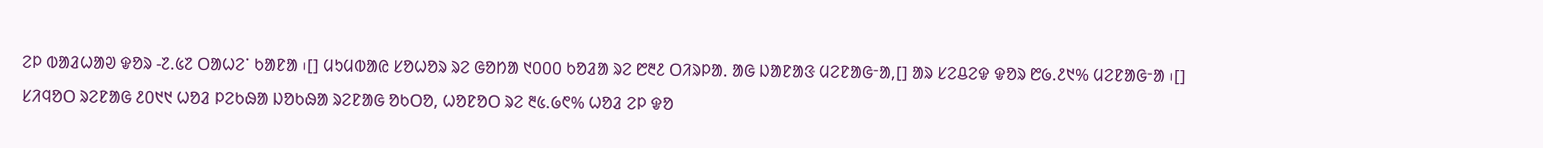ᱮᱞ ᱵᱟᱲᱦᱟᱣ ᱫᱚᱨ -᱗.᱕᱗ ᱛᱟᱦᱮᱸ ᱠᱟᱱᱟ ᱾[] ᱢᱩᱢᱵᱟᱭ ᱥᱚᱦᱚᱨ ᱨᱮ ᱜᱚᱴᱟ ᱑᱐᱐᱐ ᱠᱚᱲᱟ ᱨᱮ ᱘᱓᱒ ᱛᱤᱨᱞᱟᱹ ᱟᱜ ᱡᱟᱱᱟᱝ ᱢᱮᱱᱟᱜᱼᱟ,[] ᱟᱨ ᱥᱮᱪᱮᱫ ᱫᱚᱨ ᱘᱙.᱒᱑% ᱢᱮᱱᱟᱜᱼᱟ ᱾[]
ᱥᱤᱧᱚᱛ ᱨᱮᱱᱟᱜ ᱒᱐᱑᱑ ᱦᱚᱲ ᱞᱮᱠᱷᱟ ᱡᱚᱠᱷᱟ ᱨᱮᱱᱟᱜ ᱚᱠᱛᱚ, ᱦᱚᱱᱚᱛ ᱨᱮ ᱓᱕.᱙᱖% ᱦᱚᱲ ᱮᱞ ᱫᱚ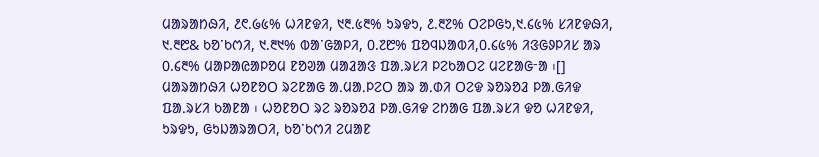ᱢᱟᱨᱟᱴᱷᱤ, ᱒᱖.᱙᱕% ᱦᱤᱱᱫᱤ, ᱑᱓.᱕᱓% ᱩᱨᱫᱩ, ᱒.᱓᱗% ᱛᱮᱞᱜᱩ,᱑.᱔᱕% ᱥᱤᱱᱫᱷᱤ, ᱑.᱓᱘& ᱠᱚᱸᱠᱬᱤ, ᱑.᱓᱑% ᱵᱟᱸᱜᱟᱞᱤ, ᱐.᱗᱘% ᱯᱚᱧᱡᱟᱵᱤ,᱐.᱔᱕% ᱤᱝᱜᱽᱞᱤᱥ ᱟᱨ ᱐.᱔᱓% ᱢᱟᱞᱟᱭᱟᱞᱚᱢ ᱱᱚᱣᱟ ᱢᱟᱲᱟᱝ ᱯᱟᱹᱨᱥᱤ ᱞᱮᱠᱟᱛᱮ ᱢᱮᱱᱟᱜᱼᱟ ᱾[]
ᱢᱟᱨᱟᱴᱷᱤ ᱦᱚᱱᱚᱛ ᱨᱮᱱᱟᱜ ᱟᱹᱢᱟᱹᱞᱮᱛ ᱟᱨ ᱟᱹᱰᱤ ᱛᱮᱫ ᱨᱚᱨᱚᱲ ᱞᱟᱹᱜᱤᱫ ᱯᱟᱹᱨᱥᱤ ᱠᱟᱱᱟ ᱾ ᱦᱚᱱᱚᱛ ᱨᱮ ᱨᱚᱨᱚᱲ ᱞᱟᱹᱜᱤᱫ ᱮᱴᱟᱜ ᱯᱟᱹᱨᱥᱤ ᱫᱚ ᱦᱤᱱᱫᱤ, ᱩᱨᱫᱩ, ᱜᱩᱡᱟᱨᱟᱛᱤ, ᱠᱚᱸᱠᱬᱤ ᱮᱢᱟᱱ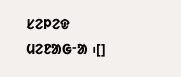ᱥᱮᱞᱮᱫ ᱢᱮᱱᱟᱜᱼᱟ ᱾[]